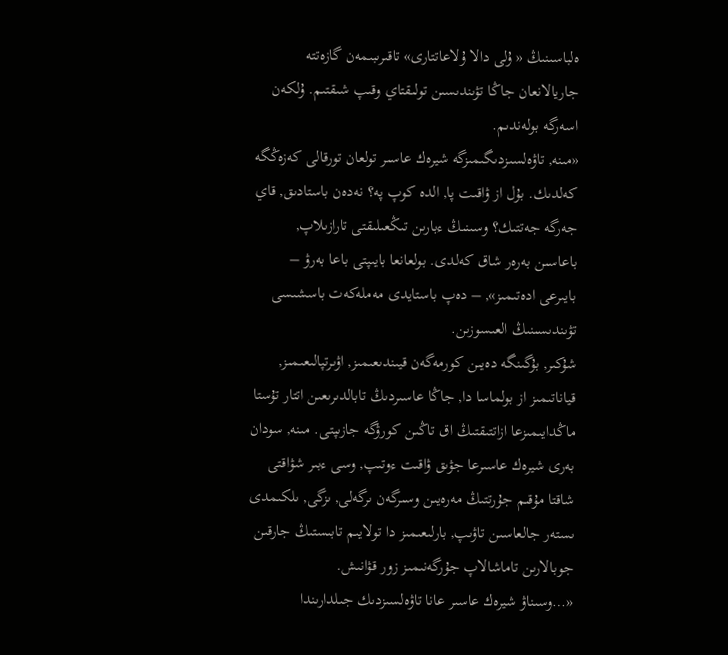ەلباسىنىڭ « ۇلى دالا ۇلاعاتتارى» تاقىرىبىمەن گازەتتە جاريالانعان جاڭا تۋىندىسىن تولىقتاي وقىپ شىقتىم. ۇلكەن اسەرگە بولەندىم.
«مىنە, تاۋەلسىزدىگىمىزگە شيرەك عاسىر تولعان تورقالى كەزەڭگە كەلدىك. بۇل از ۋاقىت پا, الدە كوپ پە؟ نەدەن باستادىق, قاي جەرگە جەتتىك؟ وسىنىڭ ءبارىن تىڭعىلىقتى تارازىلاپ, باعاسىن بەرەر شاق كەلدى. بولعانعا بايىپتى باعا بەرۋ – بايىرعى ادەتىمىز», – دەپ باستايدى مەملەكەت باسشىسى تۋىندىسىنىڭ العىسوزىن.
شۇكىر, بۇگىنگە دەيىن كورمەگەن قيىندىعىمىز, اۋىرتپالىعىمىز, قياناتىمىز از بولماسا دا, جاڭا عاسىردىڭ تابالدىرىعىن اتتار تۇستا ماڭدايىمىزعا ازاتتىقتىڭ اق تاڭىن كورۋگە جازىپتى. مىنە, سودان بەرى شيرەك عاسىرعا جۋىق ۋاقىت ءوتىپ, وسى ءبىر شۋاقتى شاقتا مۇقىم جۇرتتىڭ مەرەيىن وسىرگەن ىرگەلى, ىزگى, ىلكىمدى ىستەر جالعاسىن تاۋىپ, بارلىعىمىز دا تولايىم تابىستىڭ جارقىن جوبالارىن تاماشالاپ جۇرگەنىمىز زور قۋانىش.
«…وسىناۋ شيرەك عاسىر عانا تاۋەلسىزدىك جىلدارىندا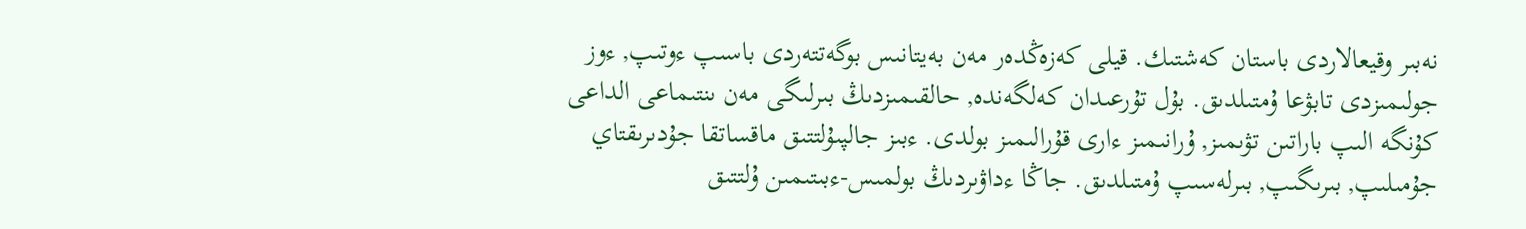نەبىر وقيعالاردى باستان كەشتىك. قيلى كەزەڭدەر مەن بەيتانىس بوگەتتەردى باسىپ ءوتىپ, ءوز جولىمىزدى تابۋعا ۇمتىلدىق. بۇل تۇرعىدان كەلگەندە, حالقىمىزدىڭ بىرلىگى مەن ىنتىماعى الداعى كۇنگە الىپ باراتىن تۋىمىز, ۇرانىمىز ءارى قۇرالىمىز بولدى. ءبىز جالپىۇلتتىق ماقساتقا جۇدىرىقتاي جۇمىلىپ, بىرىگىپ, بىرلەسىپ ۇمتىلدىق. جاڭا ءداۋىردىڭ بولمىس-ءبىتىمىن ۇلتتىق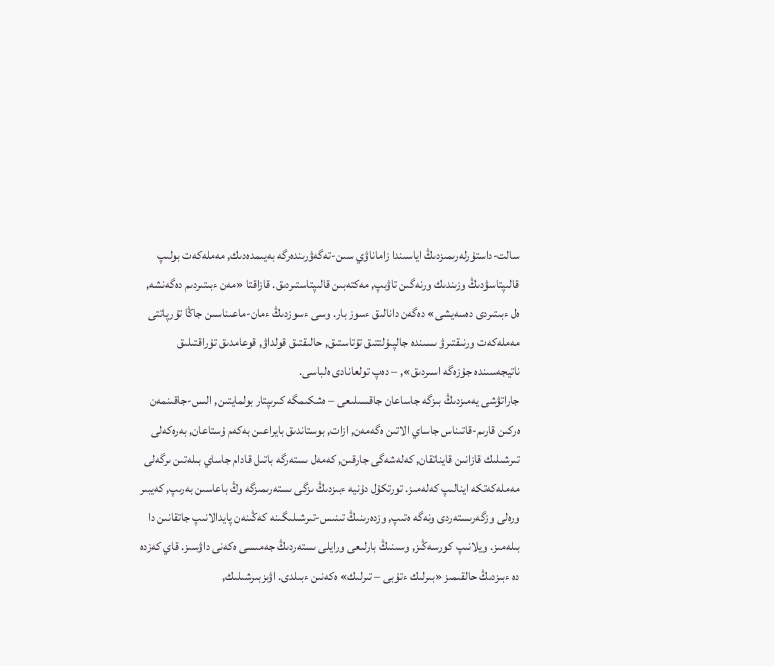سالت-داستۇرلەرىمىزدىڭ اياسىندا زاماناۋي سىن-تەگەۋرىندەرگە بەيىمدەدىك, مەملەكەت بولىپ قالىپتاسۋدىڭ وزىندىك ورنەگىن تاۋىپ, مەكتەبىن قالىپتاستىردىق. قازاقتا «مەن ءبىتىردىم دەگەنشە, ەل ءبىتىردى دەسەيشى» دەگەن دانالىق ءسوز بار. وسى ءسوزدىڭ ءمان-ماعىناسىن جاڭا تۇرپاتتى مەملەكەت ورنىقتىرۋ ىسىندە جالپىۇلتتىق تۇتاستىق, حالىقتىق قولداۋ, قوعامدىق تۇراقتىلىق ناتيجەسىندە جۇزەگە اسىردىق», – دەپ تولعانادى ەلباسى.
جاراتۋشى يەمىزدىڭ بىزگە جاساعان جاقسىلىعى – ەشكىمگە كىرىپتار بولمايتىن, الىس-جاقىنمەن ەركىن قارىم-قاتىناس جاساي الاتىن ەگەمەن, ازات, بوستاندىق بايراعىن بەكەم ۇستاعان, بەرەكەلى تىرشىلىك قازانىن قايناتقان, كەلەشەگى جارقىن, كەمەل ىستەرگە باتىل قادام جاساي بىلەتىن ىرگەلى مەملەكەتكە اينالىپ كەلەمىز. تورتكۇل دۇنيە ءبىزدىڭ ىزگى ىستەرىمىزگە وڭ باعاسىن بەرىپ, كەيبىر ورەلى وزگەرىستەردى ونەگە ەتىپ, وزدەرىنىڭ تىنىس-تىرشىلىگىنە كەڭىنەن پايدالانىپ جاتقانىن دا بىلەمىز. ويلانىپ كورسەڭىز, وسىنىڭ بارلىعى ورايلى ىستەردىڭ جەمىسى ەكەنى داۋسىز. قاي كەزدە دە ءبىزدىڭ حالقىمىز «بىرلىك ءتۇبى – تىرلىك» ەكەنىن ءبىلدى. اۋىزبىرشىلىك,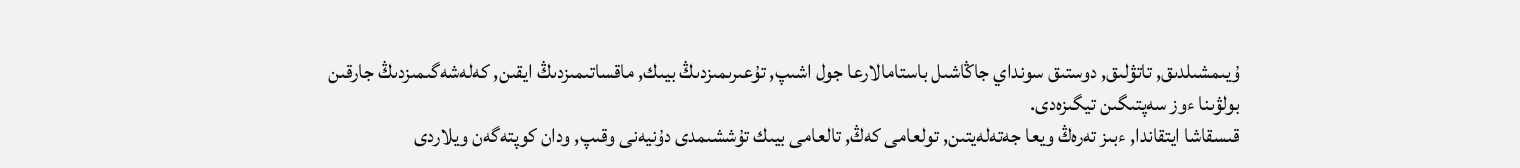ۇيىمشىلدىق, تاتۋلىق, دوستىق سونداي جاڭاشىل باستامالارعا جول اشىپ, تۇعىرىمىزدىڭ بيىك, ماقساتىمىزدىڭ ايقىن, كەلەشەگىمىزدىڭ جارقىن بولۋىنا ءوز سەپتىگىن تيگىزەدى.
قىسقاشا ايتقاندا, ءبىز تەرەڭ ويعا جەتەلەيتىن, تولعامى كەڭ, تالعامى بيىك تۇششىمدى دۇنيەنى وقىپ, ودان كوپتەگەن ويلاردى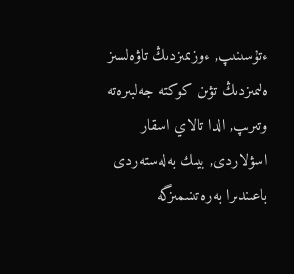ءتۇسىنىپ, ءوزىمىزدىڭ تاۋەلسىز ەلىمىزدىڭ تۋىن كوكتە جەلبىرەتە وتىرىپ, الدا تالاي اسقار اسۋلاردى, بيىك بەلەستەردى باعىندىرا بەرەتىنىمىزگە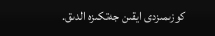كوزىمىزدى ايقىن جەتكىزە الدىق.